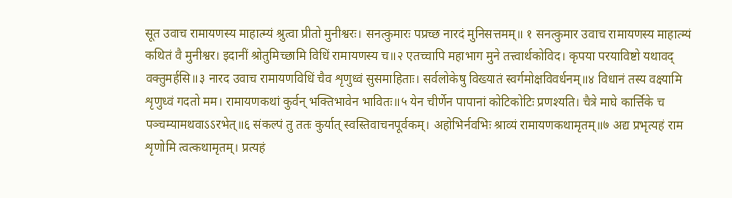सूत उवाच रामायणस्य माहात्म्यं श्रुत्वा प्रीतो मुनीश्वरः। सनत्कुमारः पप्रच्छ नारदं मुनिसत्तमम्॥ १ सनत्कुमार उवाच रामायणस्य माहात्म्यं कथितं वै मुनीश्वर। इदानीं श्रोतुमिच्छामि विधिं रामायणस्य च॥२ एतच्चापि महाभाग मुने तत्त्वार्थकोविद। कृपया परयाविष्टो यथावद् वक्तुमर्हसि॥३ नारद उवाच रामायणविधिं चैव शृणुध्वं सुसमाहिताः। सर्वलोकेषु विख्यातं स्वर्गमोक्षविवर्धनम्॥४ विधानं तस्य वक्ष्यामि शृणुध्वं गदतो मम। रामायणकथां कुर्वन् भक्तिभावेन भावितः॥५ येन चीर्णेन पापानां कोटिकोटिः प्रणश्यति। चैत्रे माघे कार्त्तिके च पञ्चम्यामथवाऽऽरभेत्॥६ संकल्पं तु ततः कुर्यात् स्वस्तिवाचनपूर्वकम्। अहोभिर्नवभिः श्राव्यं रामायणकथामृतम्॥७ अद्य प्रभृत्यहं राम शृणोमि त्वत्कथामृतम्। प्रत्यहं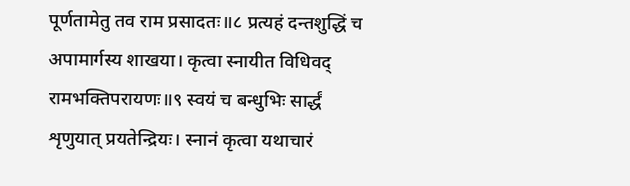पूर्णतामेतु तव राम प्रसादतः॥८ प्रत्यहं दन्तशुद्धिं च अपामार्गस्य शाखया। कृत्वा स्नायीत विधिवद् रामभक्तिपरायणः॥९ स्वयं च बन्धुभिः सार्द्धं शृणुयात् प्रयतेन्द्रियः। स्नानं कृत्वा यथाचारं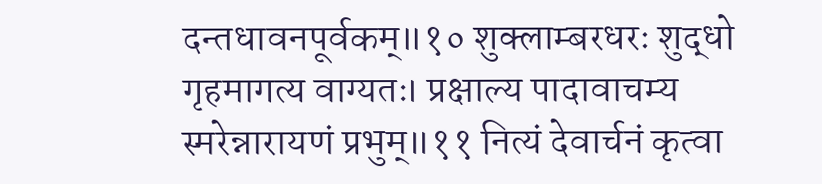दन्तधावनपूर्वकम्॥१० शुक्लाम्बरधरः शुद्धो गृहमागत्य वाग्यतः। प्रक्षाल्य पादावाचम्य स्मरेन्नारायणं प्रभुम्॥११ नित्यं देवार्चनं कृत्वा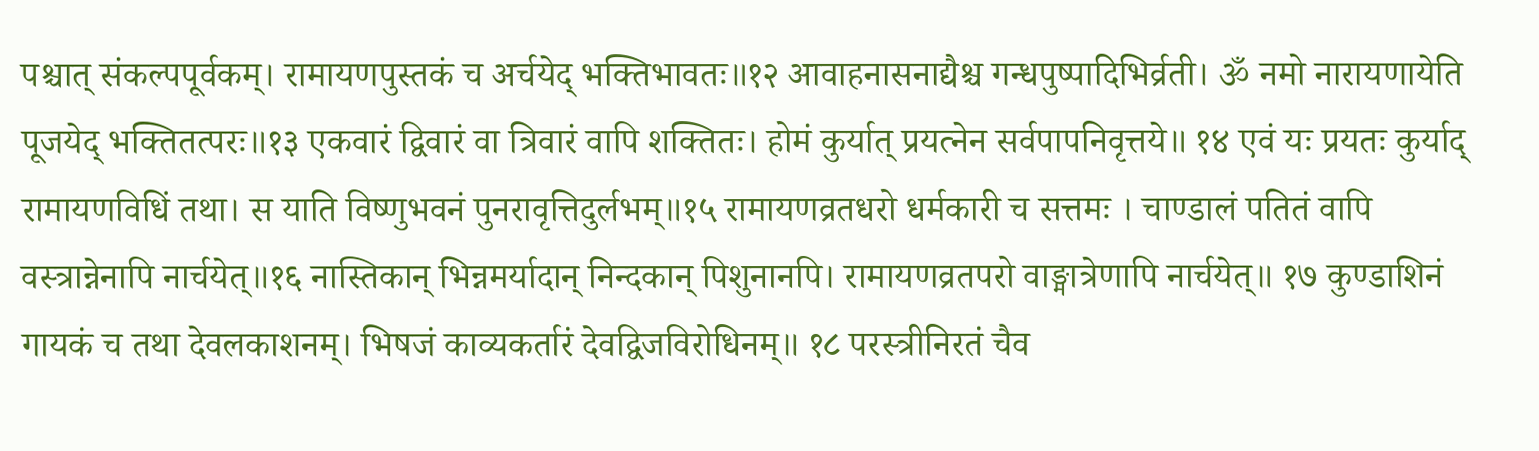पश्चात् संकल्पपूर्वकम्। रामायणपुस्तकं च अर्चयेद् भक्तिभावतः॥१२ आवाहनासनाद्यैश्च गन्धपुष्पादिभिर्व्रती। ॐ नमो नारायणायेति पूजयेद् भक्तितत्परः॥१३ एकवारं द्विवारं वा त्रिवारं वापि शक्तितः। होमं कुर्यात् प्रयत्नेन सर्वपापनिवृत्तये॥ १४ एवं यः प्रयतः कुर्याद् रामायणविधिं तथा। स याति विष्णुभवनं पुनरावृत्तिदुर्लभम्॥१५ रामायणव्रतधरो धर्मकारी च सत्तमः । चाण्डालं पतितं वापि वस्त्रान्नेनापि नार्चयेत्॥१६ नास्तिकान् भिन्नमर्यादान् निन्दकान् पिशुनानपि। रामायणव्रतपरो वाङ्मात्रेणापि नार्चयेत्॥ १७ कुण्डाशिनं गायकं च तथा देवलकाशनम्। भिषजं काव्यकर्तारं देवद्विजविरोधिनम्॥ १८ परस्त्रीनिरतं चैव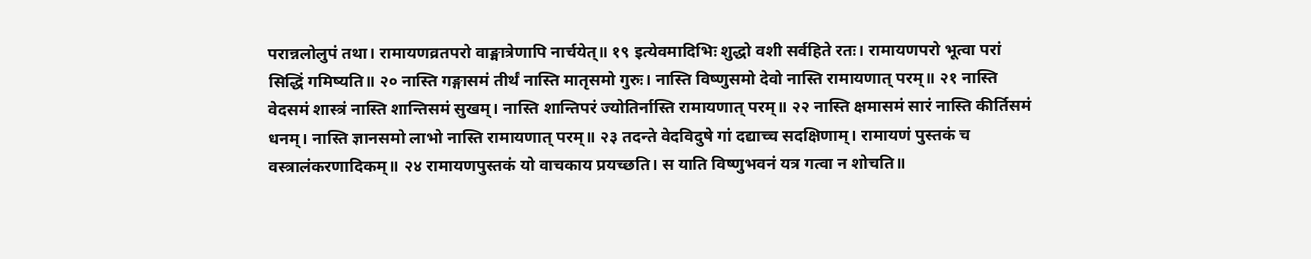परान्नलोलुपं तथा। रामायणव्रतपरो वाङ्मात्रेणापि नार्चयेत्॥ १९ इत्येवमादिभिः शुद्धो वशी सर्वहिते रतः। रामायणपरो भूत्वा परां सिद्धिं गमिष्यति॥ २० नास्ति गङ्गासमं तीर्थं नास्ति मातृसमो गुरुः। नास्ति विष्णुसमो देवो नास्ति रामायणात् परम्॥ २१ नास्ति वेदसमं शास्त्रं नास्ति शान्तिसमं सुखम्। नास्ति शान्तिपरं ज्योतिर्नास्ति रामायणात् परम्॥ २२ नास्ति क्षमासमं सारं नास्ति कीर्तिसमं धनम्। नास्ति ज्ञानसमो लाभो नास्ति रामायणात् परम्॥ २३ तदन्ते वेदविदुषे गां दद्याच्च सदक्षिणाम्। रामायणं पुस्तकं च वस्त्रालंकरणादिकम्॥ २४ रामायणपुस्तकं यो वाचकाय प्रयच्छति। स याति विष्णुभवनं यत्र गत्वा न शोचति॥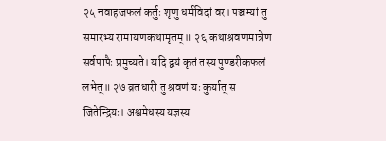२५ नवाहजफलं कर्तुः शृणु धर्मविदां वर। पञ्चम्यां तु समारभ्य रामायणकथामृतम्॥ २६ कथाश्रवणमात्रेण सर्वपापैः प्रमुच्यते। यदि द्वयं कृतं तस्य पुण्डरीकफलं लभेत्॥ २७ व्रतधारी तु श्रवणं यः कुर्यात् स जितेन्द्रियः। अश्वमेधस्य यज्ञस्य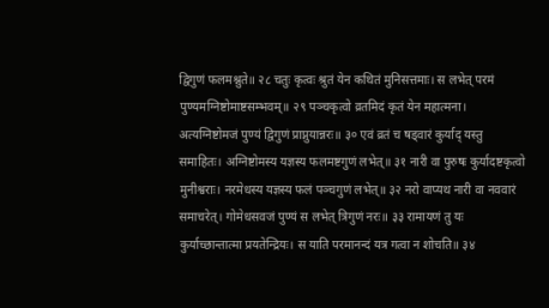द्विगुणं फलमश्नुते॥ २८ चतुः कृत्वः श्रुतं येन कथितं मुनिसत्तमाः। स लभेत् परमं पुण्यमग्निष्टोमाष्टसम्भवम्॥ २९ पञ्चकृत्वो व्रतमिदं कृतं येन महात्मना। अत्यग्निष्टोमजं पुण्यं द्विगुणं प्राप्नुयान्नरः॥ ३० एवं व्रतं च षड्वारं कुर्याद् यस्तु समाहितः। अग्निष्टोमस्य यज्ञस्य फलमष्टगुणं लभेत्॥ ३१ नारी वा पुरुषः कुर्यादष्टकृत्वो मुनीश्वराः। नरमेधस्य यज्ञस्य फलं पञ्चगुणं लभेत्॥ ३२ नरो वाप्यथ नारी वा नववारं समाचरेत्। गोमेधसवजं पुण्यं स लभेत् त्रिगुणं नरः॥ ३३ रामायणं तु यः कुर्याच्छान्तात्मा प्रयतेन्द्रियः। स याति परमानन्दं यत्र गत्वा न शोचति॥ ३४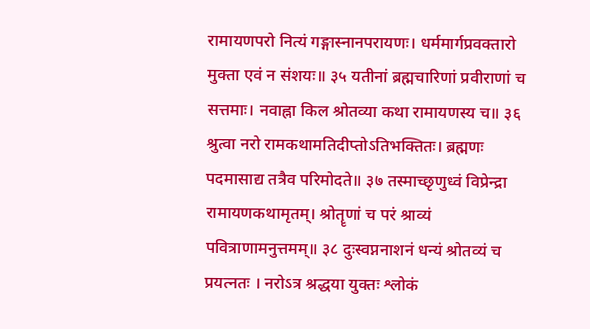रामायणपरो नित्यं गङ्गास्नानपरायणः। धर्ममार्गप्रवक्तारो मुक्ता एवं न संशयः॥ ३५ यतीनां ब्रह्मचारिणां प्रवीराणां च सत्तमाः। नवाह्ना किल श्रोतव्या कथा रामायणस्य च॥ ३६ श्रुत्वा नरो रामकथामतिदीप्तोऽतिभक्तितः। ब्रह्मणः पदमासाद्य तत्रैव परिमोदते॥ ३७ तस्माच्छृणुध्वं विप्रेन्द्रा रामायणकथामृतम्। श्रोतॄणां च परं श्राव्यं पवित्राणामनुत्तमम्॥ ३८ दुःस्वप्ननाशनं धन्यं श्रोतव्यं च प्रयत्नतः । नरोऽत्र श्रद्धया युक्तः श्लोकं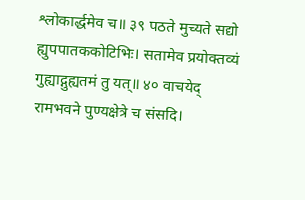श्लोकार्द्धमेव च॥ ३९ पठते मुच्यते सद्यो ह्युपपातककोटिभिः। सतामेव प्रयोक्तव्यं गुह्याद्गुह्यतमं तु यत्॥ ४० वाचयेद् रामभवने पुण्यक्षेत्रे च संसदि।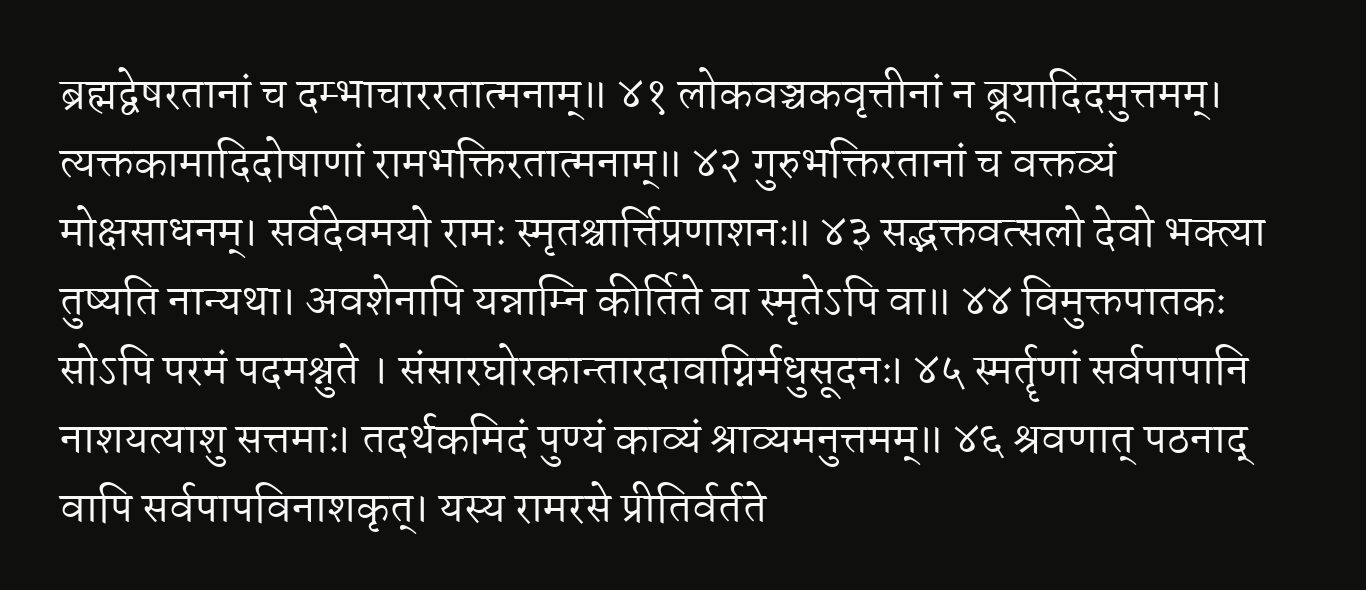ब्रह्मद्वेषरतानां च दम्भाचाररतात्मनाम्॥ ४१ लोकवञ्चकवृत्तीनां न ब्रूयादिदमुत्तमम्। त्यक्तकामादिदोषाणां रामभक्तिरतात्मनाम्॥ ४२ गुरुभक्तिरतानां च वक्तव्यं मोक्षसाधनम्। सर्वदेवमयो रामः स्मृतश्चार्त्तिप्रणाशनः॥ ४३ सद्भक्तवत्सलो देवो भक्त्या तुष्यति नान्यथा। अवशेनापि यन्नाम्नि कीर्तिते वा स्मृतेऽपि वा॥ ४४ विमुक्तपातकः सोऽपि परमं पदमश्नुते । संसारघोरकान्तारदावाग्निर्मधुसूदनः। ४५ स्मर्तॄणां सर्वपापानि नाशयत्याशु सत्तमाः। तदर्थकमिदं पुण्यं काव्यं श्राव्यमनुत्तमम्॥ ४६ श्रवणात् पठनाद् वापि सर्वपापविनाशकृत्। यस्य रामरसे प्रीतिर्वर्तते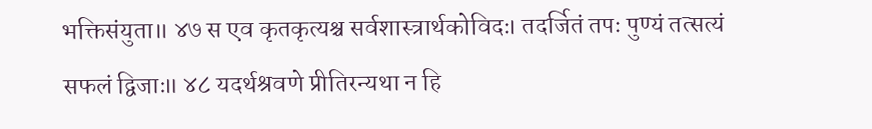भक्तिसंयुता॥ ४७ स एव कृतकृत्यश्च सर्वशास्त्रार्थकोविदः। तदर्जितं तपः पुण्यं तत्सत्यं सफलं द्विजाः॥ ४८ यदर्थश्रवणे प्रीतिरन्यथा न हि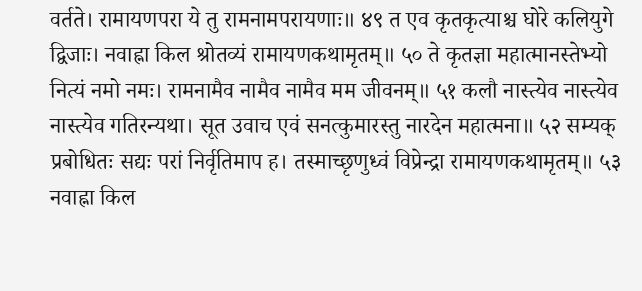वर्तते। रामायणपरा ये तु रामनामपरायणाः॥ ४९ त एव कृतकृत्याश्च घोरे कलियुगे द्विजाः। नवाह्ना किल श्रोतव्यं रामायणकथामृतम्॥ ५० ते कृतज्ञा महात्मानस्तेभ्यो नित्यं नमो नमः। रामनामैव नामैव नामैव मम जीवनम्॥ ५१ कलौ नास्त्येव नास्त्येव नास्त्येव गतिरन्यथा। सूत उवाच एवं सनत्कुमारस्तु नारदेन महात्मना॥ ५२ सम्यक् प्रबोधितः सद्यः परां निर्वृतिमाप ह। तस्माच्छृणुध्वं विप्रेन्द्रा रामायणकथामृतम्॥ ५३ नवाह्ना किल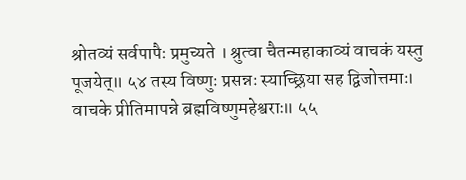श्रोतव्यं सर्वपापैः प्रमुच्यते । श्रुत्वा चैतन्महाकाव्यं वाचकं यस्तु पूजयेत्॥ ५४ तस्य विष्णुः प्रसन्नः स्याच्छ्रिया सह द्विजोत्तमाः। वाचके प्रीतिमापन्ने ब्रह्मविष्णुमहेश्वराः॥ ५५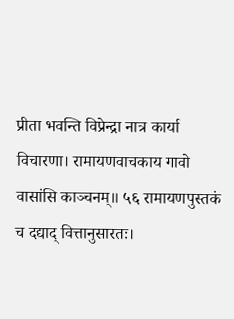प्रीता भवन्ति विप्रेन्द्रा नात्र कार्या विचारणा। रामायणवाचकाय गावो वासांसि काञ्चनम्॥ ५६ रामायणपुस्तकं च दद्याद् वित्तानुसारतः।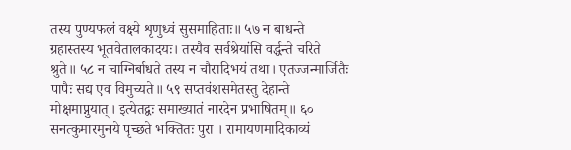तस्य पुण्यफलं वक्ष्ये शृणुध्वं सुसमाहिताः॥ ५७ न बाधन्ते ग्रहास्तस्य भूतवेतालकादयः। तस्यैव सर्वश्रेयांसि वर्द्धन्ते चरिते श्रुते॥ ५८ न चाग्निर्बाधते तस्य न चौरादिभयं तथा। एतज्जन्मार्जितैः पापैः सद्य एव विमुच्यते॥ ५९ सप्तवंशसमेतस्तु देहान्ते मोक्षमाप्नुयात्। इत्येतद्वः समाख्यातं नारदेन प्रभाषितम्॥ ६० सनत्कुमारमुनये पृच्छते भक्तितः पुरा । रामायणमादिकाव्यं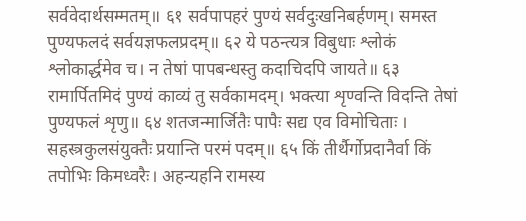सर्ववेदार्थसम्मतम्॥ ६१ सर्वपापहरं पुण्यं सर्वदुःखनिबर्हणम्। समस्त पुण्यफलदं सर्वयज्ञफलप्रदम्॥ ६२ ये पठन्त्यत्र विबुधाः श्लोकं श्लोकार्द्धमेव च। न तेषां पापबन्धस्तु कदाचिदपि जायते॥ ६३ रामार्पितमिदं पुण्यं काव्यं तु सर्वकामदम्। भक्त्या शृण्वन्ति विदन्ति तेषां पुण्यफलं शृणु॥ ६४ शतजन्मार्जितैः पापैः सद्य एव विमोचिताः । सहस्त्रकुलसंयुक्तैः प्रयान्ति परमं पदम्॥ ६५ किं तीर्थैर्गोप्रदानैर्वा किं तपोभिः किमध्वरैः। अहन्यहनि रामस्य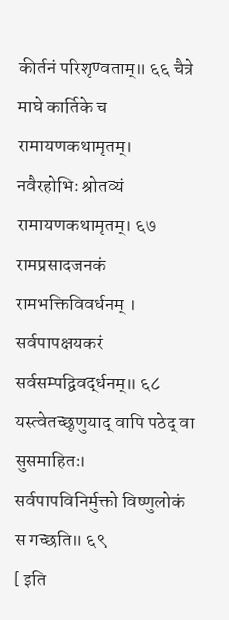कीर्तनं परिशृण्वताम्॥ ६६ चैत्रे माघे कार्तिके च रामायणकथामृतम्। नवैरहोभिः श्रोतव्यं रामायणकथामृतम्। ६७ रामप्रसादजनकं रामभक्तिविवर्धनम् । सर्वपापक्षयकरं सर्वसम्पद्विवर्द्धनम्॥ ६८ यस्त्वेतच्छृणुयाद् वापि पठेद् वा सुसमाहितः। सर्वपापविनिर्मुक्तो विष्णुलोकं स गच्छति॥ ६९
[ इति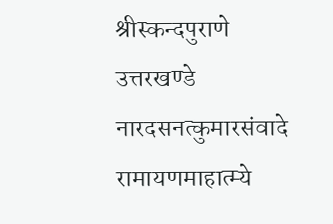श्रीस्कन्दपुराणे उत्तरखण्डे नारदसनत्कुमारसंवादे रामायणमाहात्म्ये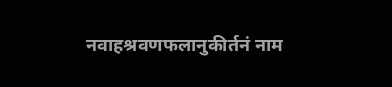नवाहश्रवणफलानुकीर्तनं नाम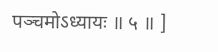पञ्चमोऽध्यायः ॥ ५ ॥ ]